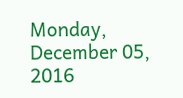Monday, December 05, 2016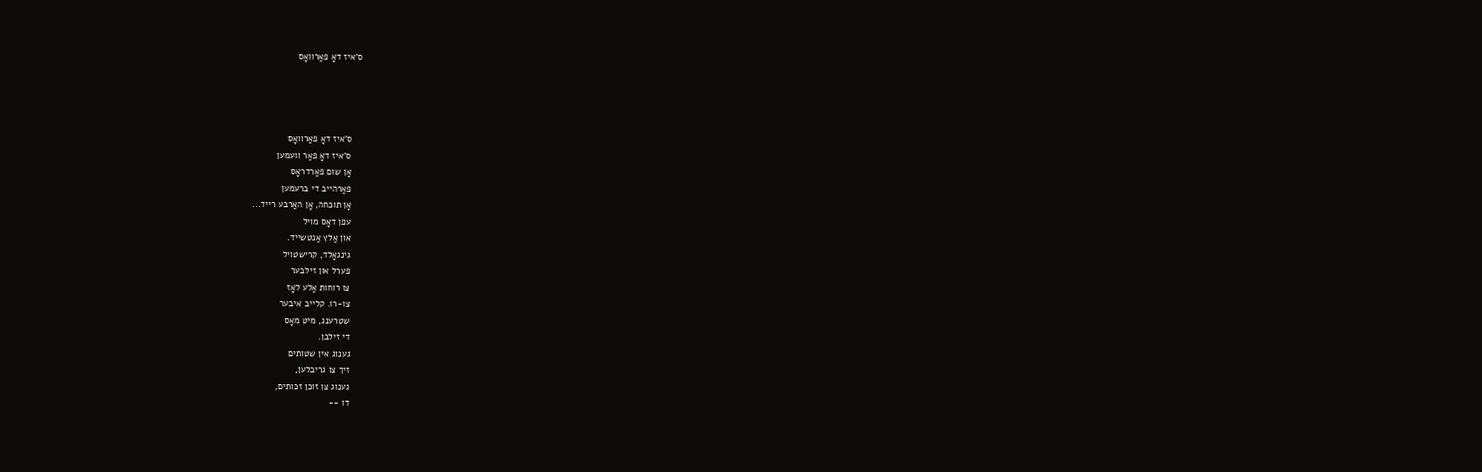ס'איז דאָ פאַרוואָס




    ס'איז דאָ פאַרוואָס
    ס'איז דאָ פאַר וועמען
    אָן שום פאַרדראָס
    פאַרהייב די ברעמען
    אָן תוכחה, אָן האַרבע רייד...
    עפן דאָס מויל
    און אַלץ אַנטשייד.
    גינגאָלד, קרישטויל
    פערל און זילבער
    צו רוחות אַלע לאָז
    צו-רו. קלייב איבער
    שטרענג, מיט מאָס
    די זילבן.
    גענוג אין שטותים
    זיך צו גריבלען,
    גענוג צו זוכן זכותים,
    דו --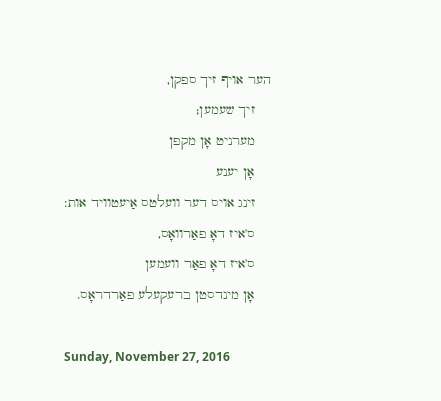הער אויף זיך ספקן,
    זיך שעמען;
    מערניט אָן מקפן
    אָן יענע
    זינג אויס דער וועלטס אַיעטוויד אות:
    ס'איז דאָ פאַרוואָס,
    ס'איז דאָ פאַר וועמען
    אָן מינדסטן ברעקעלע פאַרדראָס.

Sunday, November 27, 2016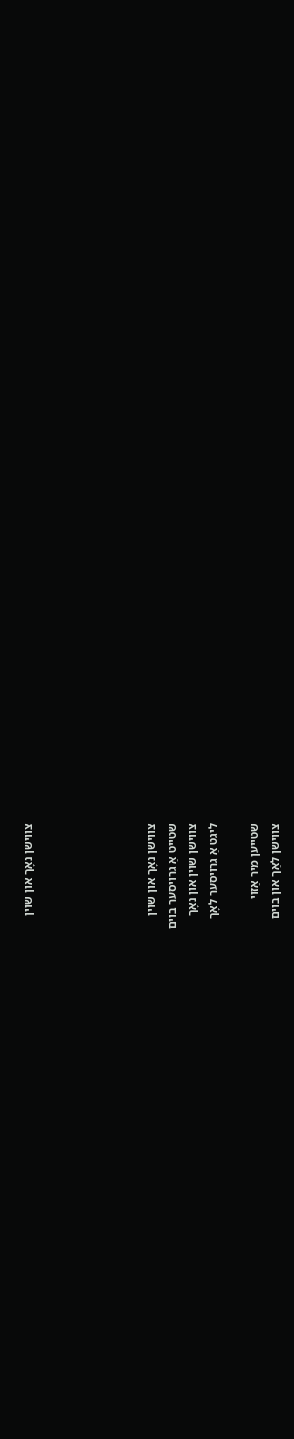צווישן נאָך און שוין





צווישן נאָך און שוין
שטייט אַ גרויסער בוים
צווישן שוין און נאָך
ליגט אַ גרויסער לאָך

שטייען מיר אַזוי
צווישן לאַך און בוים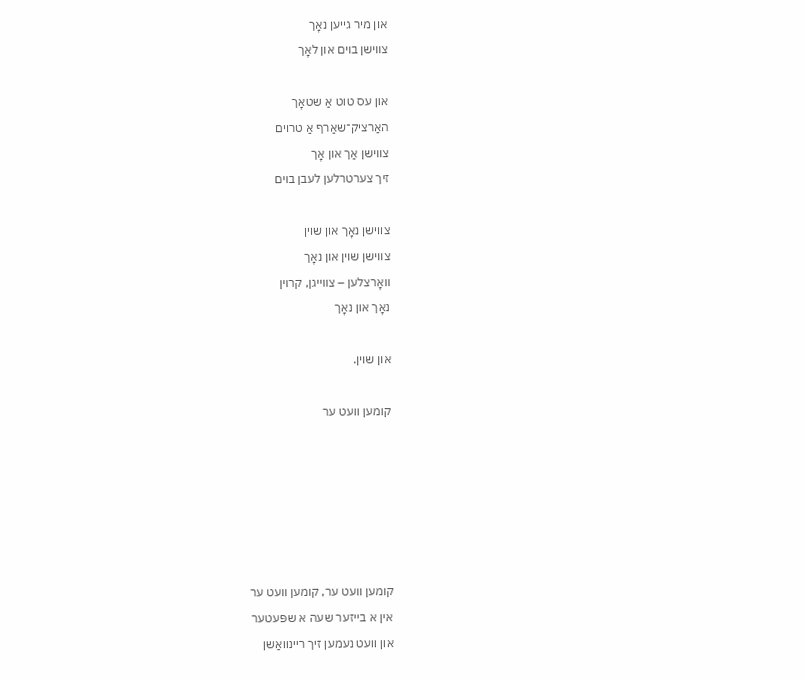און מיר גייען נאָך
צווישן בוים און לאָך

און עס טוט אַ שטאָך
האַרציק־שאַרף אַ טרוים
צווישן אַך און אָך
זיך צערטרלען לעבן בוים

צווישן נאָך און שוין
צווישן שוין און נאָך
וואָרצלען – צווייגן, קרוין
נאָך און נאָך

און שוין.

קומען וועט ער






קומען וועט ער, קומען וועט ער
אין א בייזער שעה א שפּעטער
און וועט נעמען זיך ריינוואַשן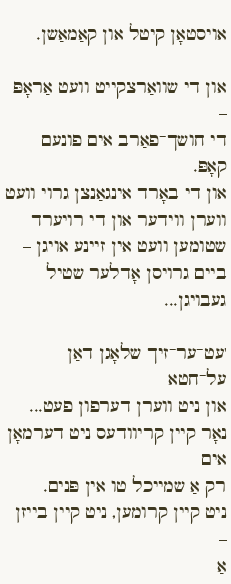אויסטאָן קיטל און קאַמאַשן.

און די שוואַרצקייט וועט אַראָפּ –
די חושך־פאַרב אים פונעם קאָפּ.
און די באָרד אינגאַנצן גרוי וועט
ווערן ווידער און די רויערד
שטומען וועט אין זיינע אויגן –
ביים גרויסן אָדלער שטיל געבויגן...

'עט־ער־זיך שלאָגן דאַן על־חטא
און ניט ווערן דערפון פעט...
נאָר קיין קריוודעס ניט דערמאָן אים
רק אַ שמייכל טו אין פּנים.
ניט קיין קרומען, ניט קיין בייזן –
אַ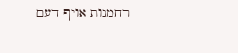רחמנות אויף דעם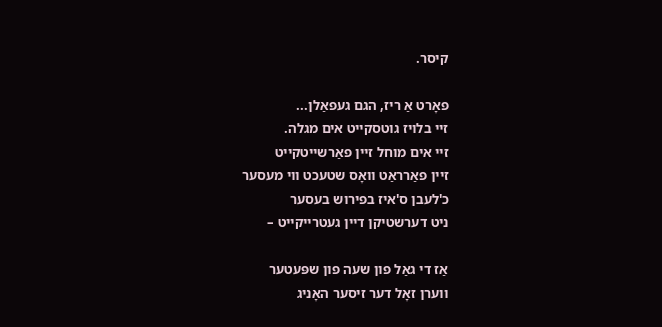קיסר.

פאָרט אַ ריז, הגם געפאַלן...
זיי בלויז גוטסקייט אים מגלה.
זיי אים מוחל זיין פאַרשייטקייט
זיין פאַרראַט וואָס שטעכט ווי מעסער
כ'לעבן ס'איז בפירוש בעסער
ניט דערשטיקן דיין געטרייקייט –

אַז די גאַל פון שעה פון שפּעטער
ווערן זאָל דער זיסער האָניג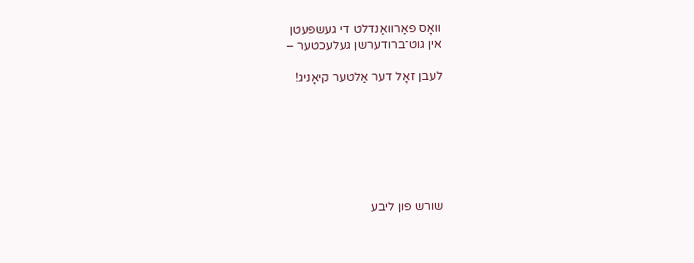וואָס פאַרוואַנדלט די געשפּעטן
אין גוט־ברודערשן געלעכטער –

לעבן זאָל דער אַלטער קיאָניג!







שורש פון ליבע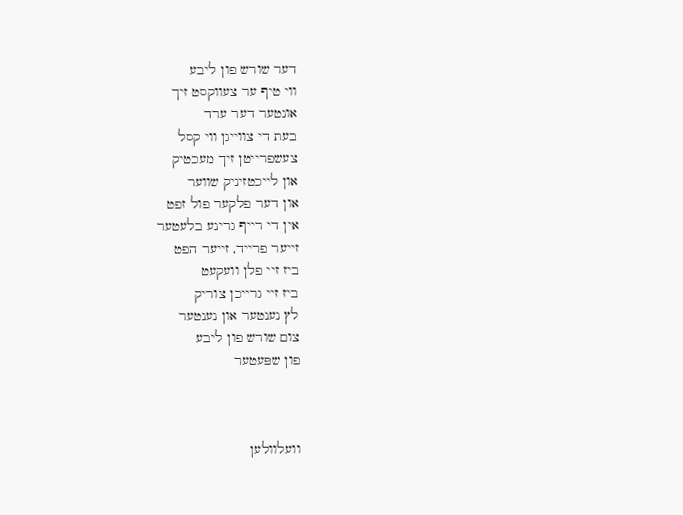דער שורש פון ליבע
ווי טיף ער צעווקסט זיך
אונטער דער ערד
בעת די צווייגן ווי קסל
צעשפרייטן זיך מעכטיק
און לייכטזיניק שווער
און דער פלקער פול זפט
אין די רייף גרינע בלעטער
זייער פרייד, זייער הפט
ביז זיי פלן וועקעט
ביז זיי גרייכן צוריק
לץ נענטער און נענטער
צום שורש פון ליבע
פון שפּעטער



וועלוולען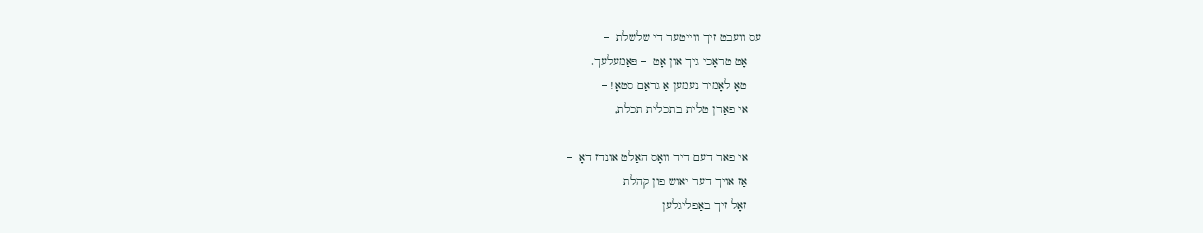עס וועבט זיך ווייטער די שלשלת  –
    אָט טראָכי גיך און אָט  – פּאַמעלעך.
    טאָ לאָמיר נעמען אַ גראַם סטאָ! –
    אי פאַרן טלית בתכלית תכלת,

    אי פאר דעם דיד וואָס האַלט אונדז דאָ  –
    אַז אויך דער יאוש פון קהלת
    זאָל זיך באַפליגלען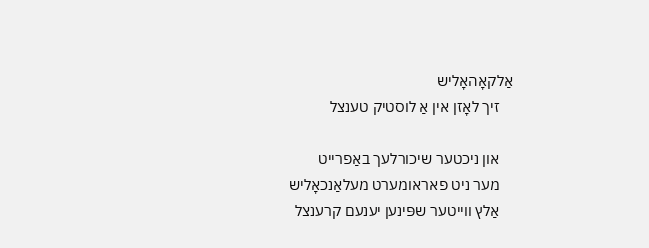אַלקאָהאָליש
    זיך לאָזן אין אַ לוסטיק טענצל

    און ניכטער שיכורלעך באַפרייט
    מער ניט פאראומערט מעלאַנכאָליש
    אַלץ ווייטער שפּינען יענעם קרענצל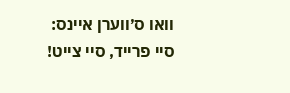וואו ס׳ווערן איינס: סיי פרייד, סיי צייט!